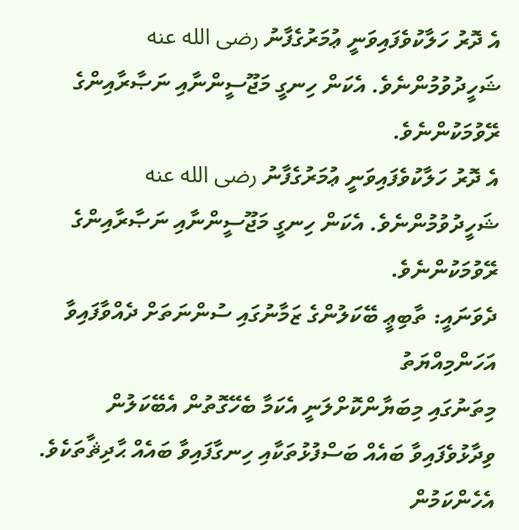އެ ދޮރު ހަލާކުވެފައިވަނީ ޢުމަރުގެފާނު رضى الله عنه ޝަހީދުވުމުންނެވެ. އެކަން ހިނގީ މަޖޫސީންނާއި ނަޞާރާއިންގެ ރޭވުމަކުންނެވެ.
އެ ދޮރު ހަލާކުވެފައިވަނީ ޢުމަރުގެފާނު رضى الله عنه ޝަހީދުވުމުންނެވެ. އެކަން ހިނގީ މަޖޫސީންނާއި ނަޞާރާއިންގެ ރޭވުމަކުންނެވެ.
ދެވަނައީ: ތާބިޢީ ބޭކަލުންގެ ޒަމާނުގައި ސުންނަތަށް ދެއްވާފައިވާ އަހަންމިއްޔަތު
މިތަނުގައި މިބަޔާންކޮށްލަނީ އެކަމާ ބެހޭގޮތުން އެބޭކަލުން ވިދާޅުވެފައިވާ ބައެއް ބަސްފުޅުތަކާއި ހިނގާފައިވާ ބައެއް ޙާދިޘާތަކެވެ.
އެހެންކަމުން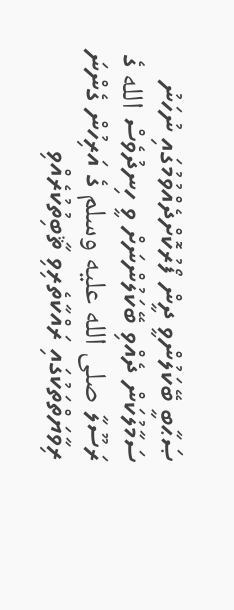ޞަޙާބީ ބޭކަލުންވީ ދީން ފޯރުކޮށްދެއްވުމުގައި ނުހަނު ސަމާލުކަން ދެއްވި ބޭކަލުންނަށް ވީ ހިނދުވެސް الله ގެ ރަސޫލާ صلى الله عليه وسلم ގެ އަރިހުން ގެންނަ ރިވާޔަތްތަކުގައި ރައްކާތެރިވި ޘާބިތުކުރެއްވި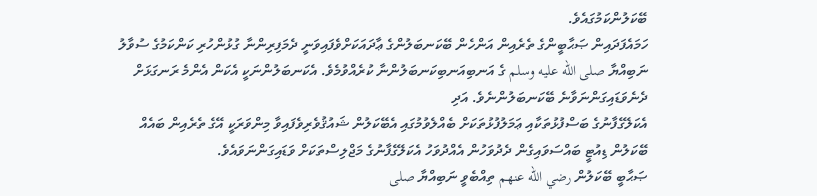ބޭކަލުންކަމުގައެވެ.
ހަމައެފަދައިން ޞަޙާބީންގެ ތެރެއިން އަންހެން ބޭކަނބަލުންގެ ޢާދައަކަށްވެފައިވަނީ ދެމަފިރިންނާ ގުޅުންހުރި ކަންކަމުގެ ސުވާލު ނަބިއްޔާ صلى الله عليه وسلم ގެ އަނބިއަނބިކަނބަލުންނާ ކުރެއްވުމެވެ. އެކަނބަލުންނަކީ އެކަން އެންމެ ރަނގަޅަށް ދެނެވަޑައިގަންނަވާނެ ބޭކަނބަލުންނެވެ. އަދި
އެކަލޭގެފާނުގެ ބަސްފުޅުތަކާއި ޢަމަލުފުޅުތަކަށް ބެއްލެވުމުގައި އެބޭކަލުން ޝައުޤުވެރިވެފައިވާ މިންވަރަކީ އޭގެ ތެރެއިން ބައެއް ބޭކަލުން ޑިއުޓީ ބައްސަވައިގެން ދެދުވަހުން އެއްދުވަހު އެކަލޭގެފާނުގެ މަޖްލިސްތަކަށް ވަޑައިގަންނަވައެވެ.
ޞަޙާބީ ބޭކަލުން رضي الله عنهم ތިއްބެވީ ނަބިއްޔާ صلى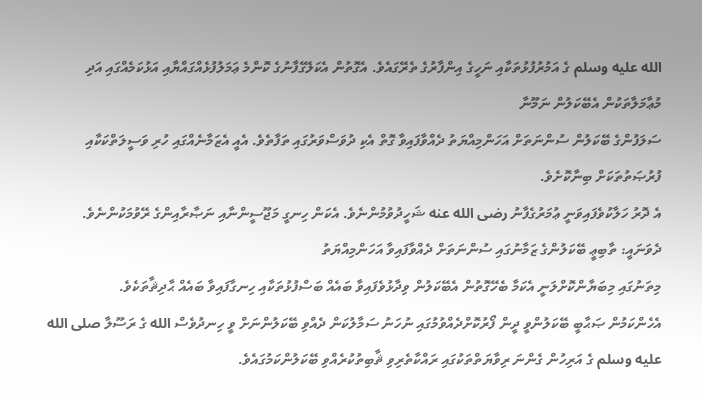الله عليه وسلم ގެ އަމުރުފުޅުތަކާއި ނަހީގެ އިންފާރުގެ ތެރޭގައެވެ. އެގޮތުން އެކަލޭގެފާނުގެ ކޮންމެ ޢަމަލުފުޅެއްގައްޔާއި އަޅުކަމެއްގައި އަދި މުޢާމަލާތަކުން އެބޭކަލުން ނަމޫނާ
ސަލަފުންގެ ބޭކަލުން ސުންނަތަށް އަހަންމިއްޔަތު ދެއްވާފައިވާ ގޮތް އެކި ދުވަސްވަރުގައި ތަފާތެވެ. އެއީ އެޒަމާނެއްގައި ހުރި ވަސީލަތްކަކާއި ފުރުޞަތުތަކަށް ބިނާކޮށެވެ.
އެ ދޮރު ހަލާކުވެފައިވަނީ ޢުމަރުގެފާނު رضى الله عنه ޝަހީދުވުމުންނެވެ. އެކަން ހިނގީ މަޖޫސީންނާއި ނަޞާރާއިންގެ ރޭވުމަކުންނެވެ.
ދެވަނައީ: ތާބިޢީ ބޭކަލުންގެ ޒަމާނުގައި ސުންނަތަށް ދެއްވާފައިވާ އަހަންމިއްޔަތު
މިތަނުގައި މިބަޔާންކޮށްލަނީ އެކަމާ ބެހޭގޮތުން އެބޭކަލުން ވިދާޅުވެފައިވާ ބައެއް ބަސްފުޅުތަކާއި ހިނގާފައިވާ ބައެއް ޙާދިޘާތަކެވެ.
އެހެންކަމުން ޞަޙާބީ ބޭކަލުންވީ ދީން ފޯރުކޮށްދެއްވުމުގައި ނުހަނު ސަމާލުކަން ދެއްވި ބޭކަލުންނަށް ވީ ހިނދުވެސް الله ގެ ރަސޫލާ صلى الله عليه وسلم ގެ އަރިހުން ގެންނަ ރިވާޔަތްތަކުގައި ރައްކާތެރިވި ޘާބިތުކުރެއްވި ބޭކަލުންކަމުގައެވެ.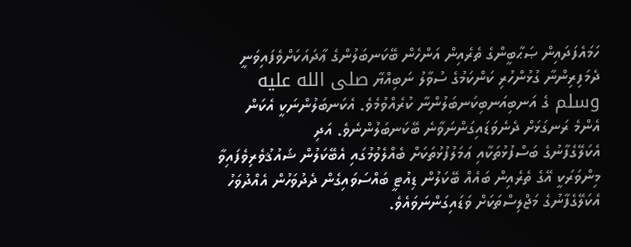ހަމައެފަދައިން ޞަޙާބީންގެ ތެރެއިން އަންހެން ބޭކަނބަލުންގެ ޢާދައަކަށްވެފައިވަނީ ދެމަފިރިންނާ ގުޅުންހުރި ކަންކަމުގެ ސުވާލު ނަބިއްޔާ صلى الله عليه وسلم ގެ އަނބިއަނބިކަނބަލުންނާ ކުރެއްވުމެވެ. އެކަނބަލުންނަކީ އެކަން އެންމެ ރަނގަޅަށް ދެނެވަޑައިގަންނަވާނެ ބޭކަނބަލުންނެވެ. އަދި
އެކަލޭގެފާނުގެ ބަސްފުޅުތަކާއި ޢަމަލުފުޅުތަކަށް ބެއްލެވުމުގައި އެބޭކަލުން ޝައުޤުވެރިވެފައިވާ މިންވަރަކީ އޭގެ ތެރެއިން ބައެއް ބޭކަލުން ޑިއުޓީ ބައްސަވައިގެން ދެދުވަހުން އެއްދުވަހު އެކަލޭގެފާނުގެ މަޖްލިސްތަކަށް ވަޑައިގަންނަވައެވެ.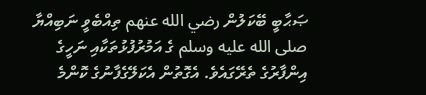ޞަޙާބީ ބޭކަލުން رضي الله عنهم ތިއްބެވީ ނަބިއްޔާ صلى الله عليه وسلم ގެ އަމުރުފުޅުތަކާއި ނަހީގެ އިންފާރުގެ ތެރޭގައެވެ. އެގޮތުން އެކަލޭގެފާނުގެ ކޮންމެ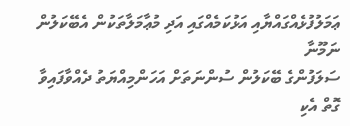ޢަމަލުފުޅެއްގައްޔާއި އަޅުކަމެއްގައި އަދި މުޢާމަލާތަކުން އެބޭކަލުން ނަމޫނާ
ސަލަފުންގެ ބޭކަލުން ސުންނަތަށް އަހަންމިއްޔަތު ދެއްވާފައިވާ ގޮތް އެކި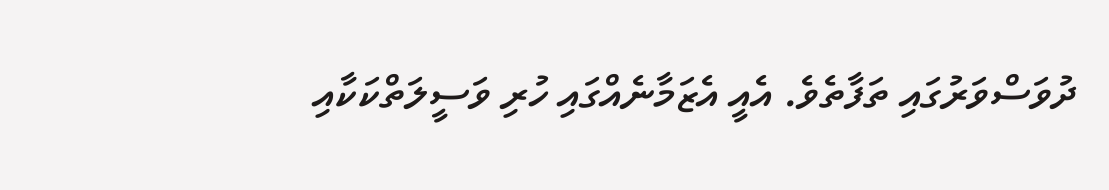ދުވަސްވަރުގައި ތަފާތެވެ. އެއީ އެޒަމާނެއްގައި ހުރި ވަސީލަތްކަކާއި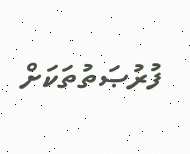ފުރުޞަތުތަކަށް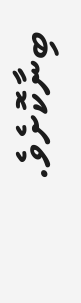ބިނާކޮށެވެ.